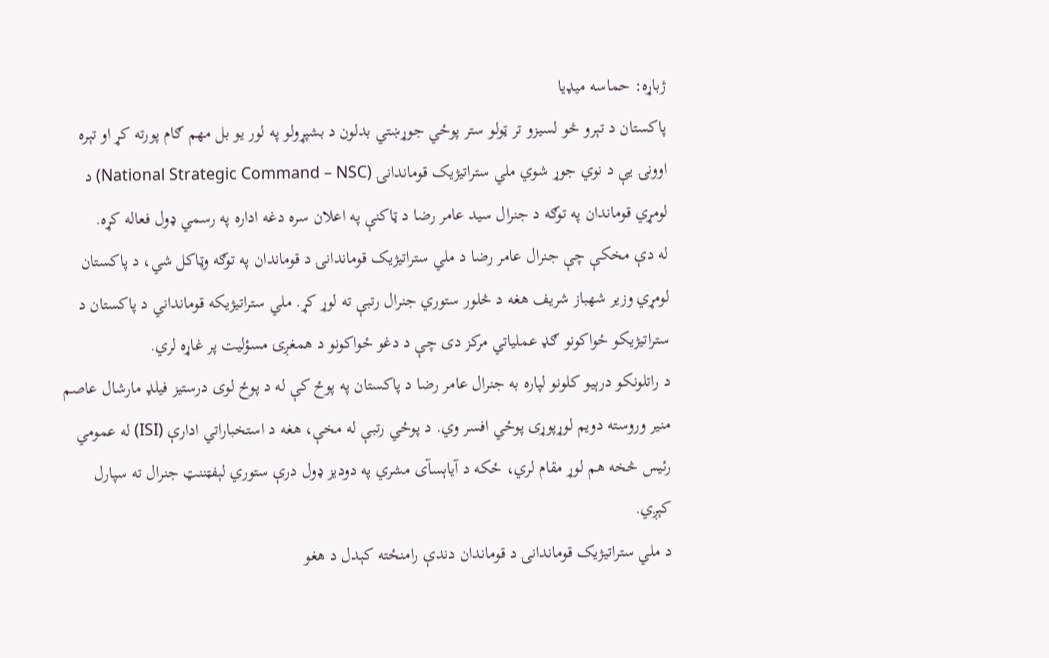ژباړه: حماسه میډیا
پاکستان د تېرو څو لسیزو تر ټولو ستر پوځي جوړښتي بدلون د بشپړولو په لور یو بل مهم ګام پورته کړ او تېره اوونۍ یې د نوي جوړ شوي ملي ستراتیژیک قوماندانۍ (National Strategic Command – NSC) د لومړي قوماندان په توګه د جنرال سید عامر رضا د ټاکنې په اعلان سره دغه اداره په رسمي ډول فعاله کړه.
له دې مخکې چې جنرال عامر رضا د ملي ستراتیژیک قوماندانۍ د قوماندان په توګه وټاکل شي، د پاکستان لومړي وزیر شهباز شریف هغه د څلور ستوري جنرال رتبې ته لوړ کړ. ملي ستراتیژیکه قومانداني د پاکستان د ستراتیژیکو ځواکونو ګډ عملیاتي مرکز دی چې د دغو ځواکونو د همغږۍ مسؤلیت پر غاړه لري.
د راتلونکو درېیو کلونو لپاره به جنرال عامر رضا د پاکستان په پوځ کې له د پوځ لوی درستیز فیلډ مارشال عاصم منیر وروسته دویم لوړپوړی پوځي افسر وي. د پوځي رتبې له مخې، هغه د استخباراتي ادارې (ISI) له عمومي رئیس څخه هم لوړ مقام لري، ځکه د آیاېسآی مشري په دودیز ډول درې ستوري لېفټننټ جنرال ته سپارل کېږي.
د ملي ستراتیژیک قوماندانۍ د قوماندان دندې رامنځته کېدل د هغو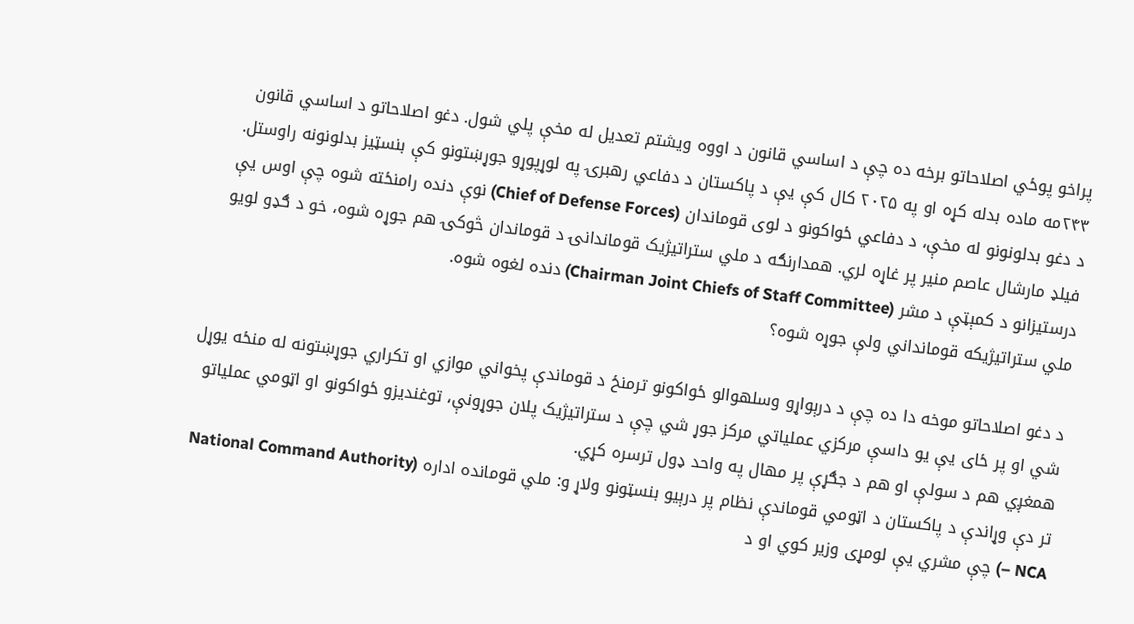پراخو پوځي اصلاحاتو برخه ده چې د اساسي قانون د اووه ویشتم تعدیل له مخې پلي شول. دغو اصلاحاتو د اساسي قانون ۲۴۳مه ماده بدله کړه او په ۲۰۲۵ کال کې یې د پاکستان د دفاعي رهبرۍ په لوړپوړو جوړښتونو کې بنسټیز بدلونونه راوستل.
د دغو بدلونونو له مخې، د دفاعي ځواکونو د لوی قوماندان (Chief of Defense Forces) نوې دنده رامنځته شوه چې اوس یې فیلډ مارشال عاصم منیر پر غاړه لري. همدارنګه د ملي ستراتیژیک قوماندانۍ د قوماندان څوکۍ هم جوړه شوه، خو د ګډو لویو درستیزانو د کمېټې د مشر (Chairman Joint Chiefs of Staff Committee) دنده لغوه شوه.
ملي ستراتیژیکه قومانداني ولې جوړه شوه؟

د دغو اصلاحاتو موخه دا ده چې د درېواړو وسلهوالو ځواکونو ترمنځ د قوماندې پخواني موازي او تکراري جوړښتونه له منځه یوړل شي او پر ځای یې یو داسې مرکزي عملیاتي مرکز جوړ شي چې د ستراتیژیک پلان جوړونې، توغندیزو ځواکونو او اټومي عملیاتو همغږي هم د سولې او هم د جګړې پر مهال په واحد ډول ترسره کړي.
تر دې وړاندې د پاکستان د اټومي قوماندې نظام پر درېیو بنسټونو ولاړ و: ملي قومانده اداره (National Command Authority – NCA) چې مشري یې لومړی وزیر کوي او د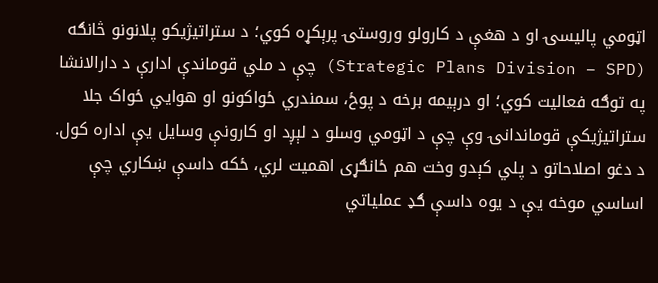اټومي پالیسۍ او د هغې د کارولو وروستۍ پرېکړه کوي؛ د ستراتیژیکو پلانونو څانګه (Strategic Plans Division – SPD) چې د ملي قوماندې ادارې د دارالانشا په توګه فعالیت کوي؛ او درېیمه برخه د پوځ، سمندري ځواکونو او هوايي ځواک جلا ستراتیژیکې قوماندانۍ وې چې د اټومي وسلو د لېږد او کارونې وسایل یې اداره کول.
د دغو اصلاحاتو د پلي کېدو وخت هم ځانګړی اهمیت لري، ځکه داسې ښکاري چې اساسي موخه یې د یوه داسې ګډ عملیاتي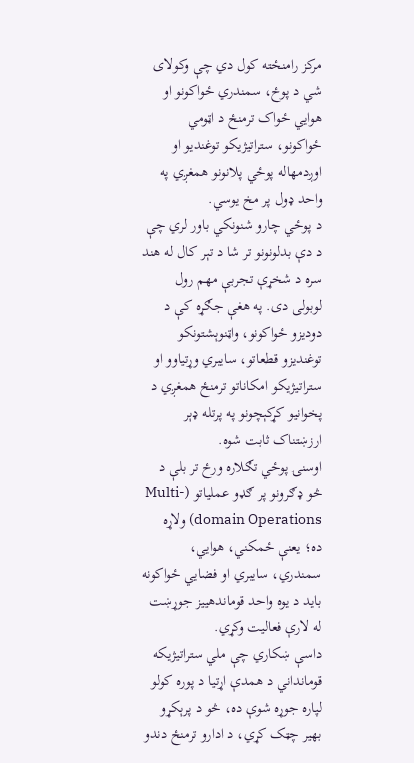مرکز رامنځته کول دي چې وکولای شي د پوځ، سمندري ځواکونو او هوايي ځواک ترمنځ د اټومي ځواکونو، ستراتیژیکو توغندیو او اوږدمهاله پوځي پلانونو همغږي په واحد ډول پر مخ یوسي.
د پوځي چارو شنونکي باور لري چې د دې بدلونونو تر شا د تېر کال له هند سره د شخړې تجربې مهم رول لوبولی دی. په هغې جګړه کې د دودیزو ځواکونو، واټنوېشتونکو توغندیزو قطعاتو، سایبري وړتیاوو او ستراتیژیکو امکاناتو ترمنځ همغږي د پخوانیو کړکېچونو په پرتله ډېر ارزښتناک ثابت شوه.
اوسنۍ پوځي تګلاره ورځ تر بلې د څو ډګرونو پر ګډو عملیاتو (Multi-domain Operations) ولاړه ده؛ یعنې ځمکني، هوايي، سمندري، سایبري او فضايي ځواکونه باید د یوه واحد قوماندهییز جوړښت له لارې فعالیت وکړي.
داسې ښکاري چې ملي ستراتیژیکه قومانداني د همدې اړتیا د پوره کولو لپاره جوړه شوې ده، څو د پرېکړو بهیر چټک کړي، د ادارو ترمنځ دندو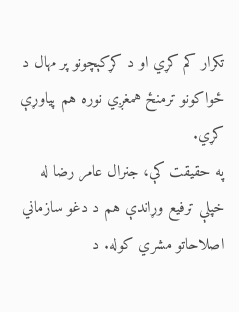تکرار کم کړي او د کړکېچونو پر مهال د ځواکونو ترمنځ همغږي نوره هم پیاوړې کړي.
په حقیقت کې، جنرال عامر رضا له خپلې ترفیع وړاندې هم د دغو سازماني اصلاحاتو مشري کوله. د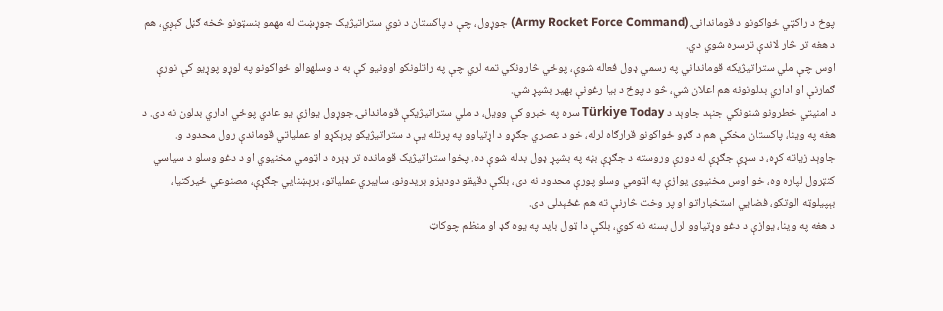پوځ د راکټي ځواکونو د قوماندانۍ (Army Rocket Force Command) جوړول، چې د پاکستان د نوي ستراتیژیک جوړښت له مهمو بنسټونو څخه ګڼل کېږي، هم د هغه تر څار لاندې ترسره شوي دي.
اوس چې ملي ستراتیژیکه قومانداني په رسمي ډول فعاله شوې، پوځي څارونکي تمه لري چې په راتلونکو اوونیو کې به د وسلهوالو ځواکونو په لوړو پوړیو کې نورې ګمارنې او اداري بدلونونه هم اعلان شي، څو د پوځ د بیا رغونې بهیر بشپړ شي.
د امنیتي خطرونو شنونکي جنېد جاوېد د Türkiye Today سره په خبرو کې وویل، د ملي ستراتیژیکې قوماندانۍ جوړول یوازې یو عادي پوځي اداري بدلون نه دی. د هغه په وینا، پاکستان مخکې هم د ګډو ځواکونو قرارګاه لرله، خو د عصري جګړو د اړتیاوو په پرتله یې د ستراتیژیکو پرېکړو او عملیاتي قوماندې رول محدود و.
جاوېد زیاته کړه، د سړې جګړې له دورې وروسته د جګړې بڼه په بشپړ ډول بدله شوې ده. پخوا ستراتیژیک قومانده تر ډېره د اټومي مخنیوي او د دغو وسلو د سیاسي کنټرول لپاره وه، خو اوس مخنیوی یوازې په اټومي وسلو پورې محدود نه دی، بلکې دقیقو دودیزو بریدونو، سایبري عملیاتو، برېښنايي جګړې، مصنوعي ځیرکتیا، بېپیلوټه الوتکو، فضايي استخباراتو او پر وخت څارنې ته هم غځېدلی دی.
د هغه په وینا، یوازې د دغو وړتیاوو لرل بسنه نه کوي، بلکې دا ټول باید په یوه ګډ او منظم چوکاټ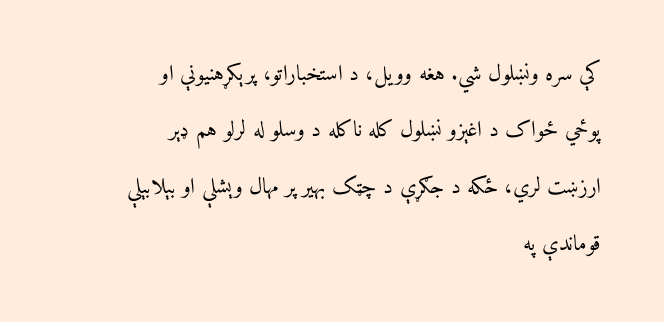کې سره ونښلول شي. هغه وویل، د استخباراتو، پرېکړهنیونې او پوځي ځواک د اغېزو نښلول کله ناکله د وسلو له لرلو هم ډېر ارزښت لري، ځکه د جګړې د چټک بهیر پر مهال وېشلې او بېلابېلې قوماندې په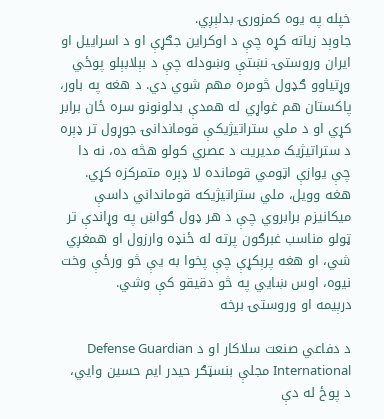خپله په یوه کمزورۍ بدلېږي.
جاوېد زیاته کړه چې د اوکراین جګړې او د اسراییل او ایران وروستۍ نښتې وښودله چې د بېلابېلو پوځي وړتیاوو ګډول څومره مهم شوي دي. د هغه په باور، پاکستان هم غواړي له همدې بدلونونو سره ځان برابر کړي او د ملي ستراتیژیکې قوماندانۍ جوړول تر ډېره د ستراتیژیک مدیریت د عصري کولو هڅه ده، نه دا چې یوازې اټومي قومانده لا ډېره متمرکزه کړي.
هغه وویل، ملي ستراتیژیکه قومانداني داسې میکانیزم برابروي چې د هر ډول ګواښ په وړاندې تر ټولو مناسب غبرګون پرته له ځنډه وارزول او همغږي شي، او هغه پرېکړې چې پخوا به یې څو ورځې وخت نیوه، اوس ښايي په څو دقیقو کې وشي.
درېیمه او وروستۍ برخه

د دفاعي صنعت سلاکار او د Defense Guardian International مجلې بنسټګر حیدر ایم حسین وايي، د پوځ له دې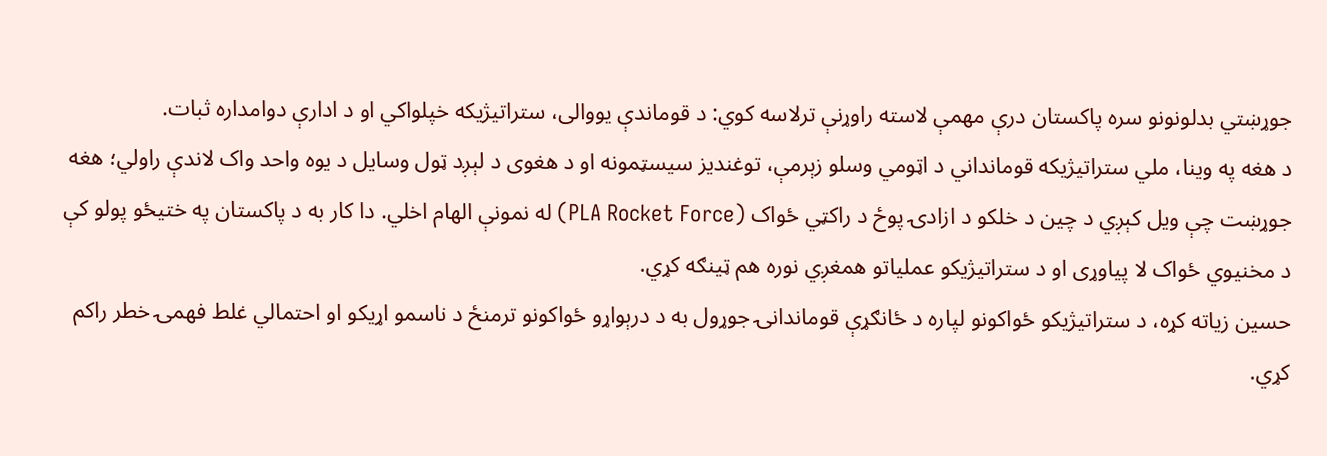جوړښتي بدلونونو سره پاکستان درې مهمې لاسته راوړنې ترلاسه کوي: د قوماندې یووالی، ستراتیژیکه خپلواکي او د ادارې دوامداره ثبات.
د هغه په وینا، ملي ستراتیژیکه قومانداني د اټومي وسلو زېرمې، توغندیز سیسټمونه او د هغوی د لېږد ټول وسایل د یوه واحد واک لاندې راولي؛ هغه جوړښت چې ویل کېږي د چین د خلکو د ازادۍ پوځ د راکټي ځواک (PLA Rocket Force) له نمونې الهام اخلي. دا کار به د پاکستان په ختیځو پولو کې د مخنیوي ځواک لا پیاوړی او د ستراتیژیکو عملیاتو همغږي نوره هم ټینګه کړي.
حسین زیاته کړه، د ستراتیژیکو ځواکونو لپاره د ځانګړې قوماندانۍ جوړول به د درېواړو ځواکونو ترمنځ د ناسمو اړیکو او احتمالي غلط فهمۍ خطر راکم کړي.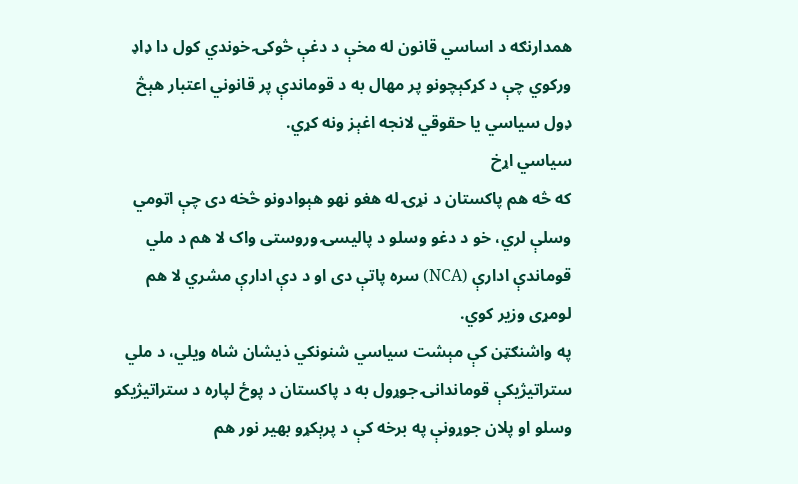همدارنګه د اساسي قانون له مخې د دغې څوکۍ خوندي کول دا ډاډ ورکوي چې د کړکېچونو پر مهال به د قوماندې پر قانوني اعتبار هېڅ ډول سیاسي یا حقوقي لانجه اغېز ونه کړي.
سیاسي اړخ
که څه هم پاکستان د نړۍ له هغو نهو هېوادونو څخه دی چې اټومي وسلې لري، خو د دغو وسلو د پالیسۍ وروستی واک لا هم د ملي قوماندې ادارې (NCA) سره پاتې دی او د دې ادارې مشري لا هم لومړی وزیر کوي.
په واشنګټن کې مېشت سیاسي شنونکي ذیشان شاه ویلي، د ملي ستراتیژیکې قوماندانۍ جوړول به د پاکستان د پوځ لپاره د ستراتیژیکو وسلو او پلان جوړونې په برخه کې د پرېکړو بهیر نور هم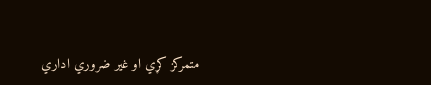متمرکز کړي او غیر ضروري اداري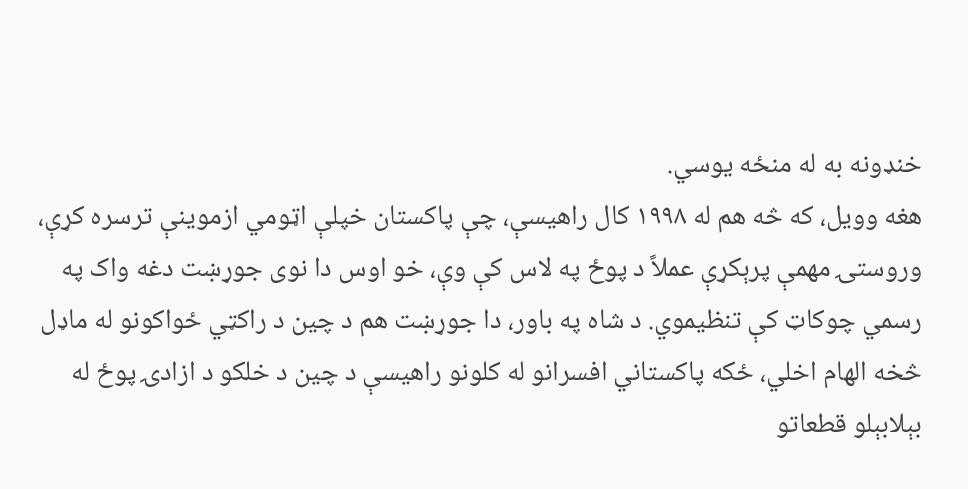خنډونه به له منځه یوسي.
هغه وویل، که څه هم له ۱۹۹۸ کال راهیسې، چې پاکستان خپلې اټومي ازموینې ترسره کړې، وروستۍ مهمې پرېکړې عملاً د پوځ په لاس کې وې، خو اوس دا نوی جوړښت دغه واک په رسمي چوکاټ کې تنظیموي. د شاه په باور، دا جوړښت هم د چین د راکټي ځواکونو له ماډل څخه الهام اخلي، ځکه پاکستاني افسرانو له کلونو راهیسې د چین د خلکو د ازادۍ پوځ له بېلابېلو قطعاتو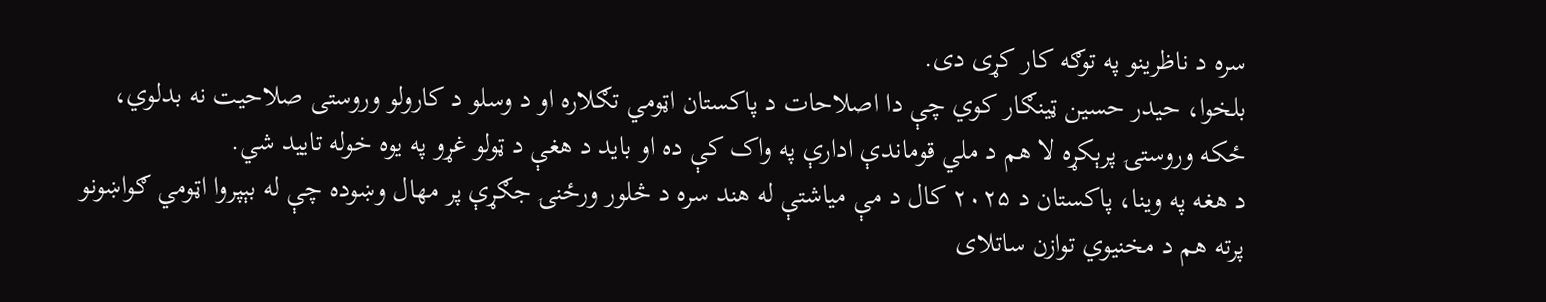سره د ناظرینو په توګه کار کړی دی.
بلخوا، حیدر حسین ټینګار کوي چې دا اصلاحات د پاکستان اټومي تګلاره او د وسلو د کارولو وروستی صلاحیت نه بدلوي، ځکه وروستۍ پرېکړه لا هم د ملي قوماندې ادارې په واک کې ده او باید د هغې د ټولو غړو په یوه خوله تایید شي.
د هغه په وینا، پاکستان د ۲۰۲۵ کال د مې میاشتې له هند سره د څلور ورځنۍ جګړې پر مهال وښوده چې له بېپروا اټومي ګواښونو پرته هم د مخنیوي توازن ساتلای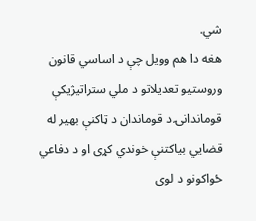شي.
هغه دا هم وویل چې د اساسي قانون وروستیو تعدیلاتو د ملي ستراتیژیکې قوماندانۍ د قوماندان د ټاکنې بهیر له قضايي بیاکتنې خوندي کړی او د دفاعي ځواکونو د لوی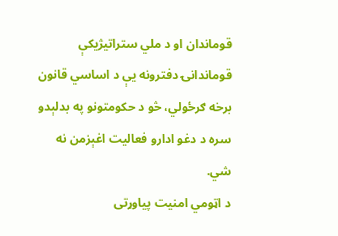قوماندان او د ملي ستراتیژیکې قوماندانۍ دفترونه یې د اساسي قانون برخه ګرځولي، څو د حکومتونو په بدلېدو سره د دغو ادارو فعالیت اغېزمن نه شي.
د اټومي امنیت پیاوړتی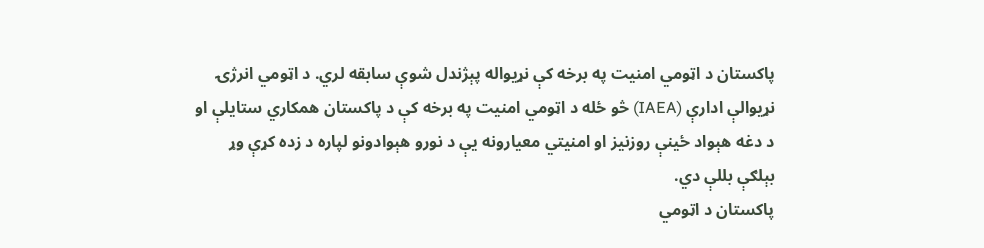پاکستان د اټومي امنیت په برخه کې نړیواله پېژندل شوې سابقه لري. د اټومي انرژۍ نړیوالې ادارې (IAEA) څو ځله د اټومي امنیت په برخه کې د پاکستان همکاري ستایلې او د دغه هېواد ځینې روزنیز او امنیتي معیارونه یې د نورو هېوادونو لپاره د زده کړې وړ بېلګې بللې دي.
پاکستان د اټومي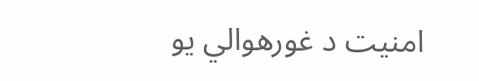امنیت د غورهوالي یو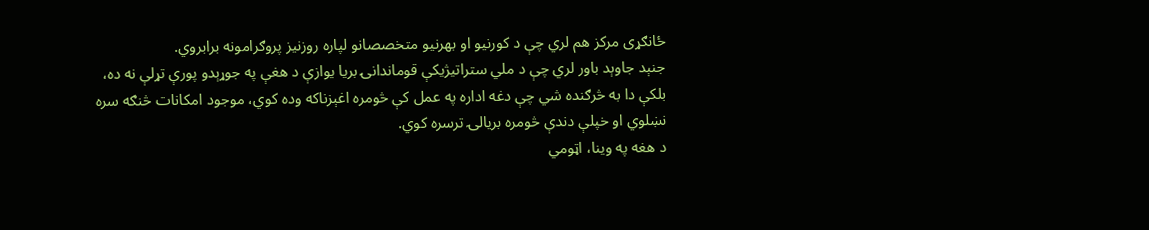ځانګړی مرکز هم لري چې د کورنیو او بهرنیو متخصصانو لپاره روزنیز پروګرامونه برابروي.
جنېد جاوېد باور لري چې د ملي ستراتیژیکې قوماندانۍ بریا یوازې د هغې په جوړېدو پورې تړلې نه ده، بلکې دا به څرګنده شي چې دغه اداره په عمل کې څومره اغېزناکه وده کوي، موجود امکانات څنګه سره نښلوي او خپلې دندې څومره بریالۍ ترسره کوي.
د هغه په وینا، اټومي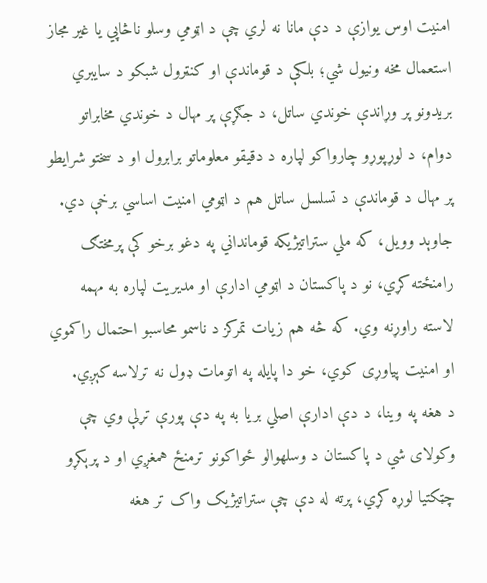امنیت اوس یوازې د دې مانا نه لري چې د اټومي وسلو ناڅاپي یا غیر مجاز استعمال مخه ونیول شي؛ بلکې د قوماندې او کنټرول شبکو د سایبري بریدونو پر وړاندې خوندي ساتل، د جګړې پر مهال د خوندي مخابراتو دوام، د لوړپوړو چارواکو لپاره د دقیقو معلوماتو برابرول او د سختو شرایطو پر مهال د قوماندې د تسلسل ساتل هم د اټومي امنیت اساسي برخې دي.
جاوېد وویل، که ملي ستراتیژیکه قومانداني په دغو برخو کې پرمختګ رامنځته کړي، نو د پاکستان د اټومي ادارې او مدیریت لپاره به مهمه لاسته راوړنه وي. که څه هم زیات تمرکز د ناسمو محاسبو احتمال راکموي او امنیت پیاوړی کوي، خو دا پایله په اتومات ډول نه ترلاسه کېږي.
د هغه په وینا، د دې ادارې اصلي بریا به په دې پورې تړلې وي چې وکولای شي د پاکستان د وسلهوالو ځواکونو ترمنځ همغږي او د پرېکړو چټکتیا لوړه کړي، پرته له دې چې ستراتیژیک واک تر هغه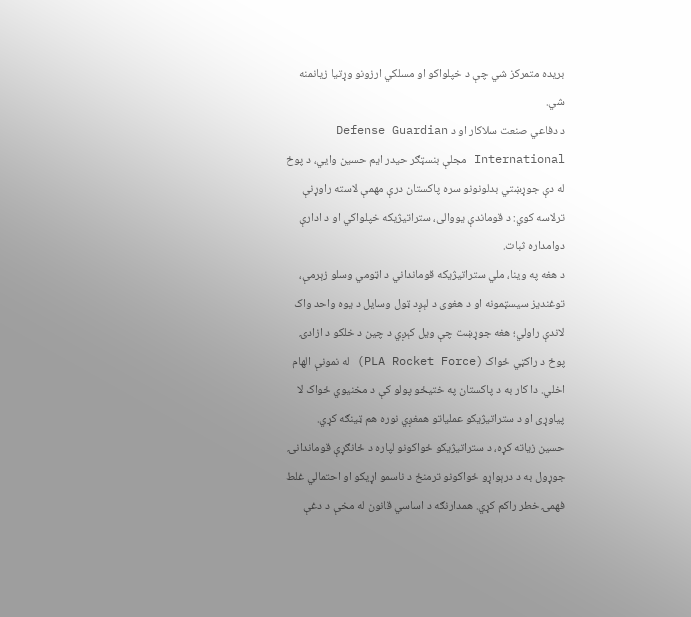بریده متمرکز شي چې د خپلواکو او مسلکي ارزونو وړتیا زیانمنه شي.
د دفاعي صنعت سلاکار او د Defense Guardian International مجلې بنسټګر حیدر ایم حسین وايي، د پوځ له دې جوړښتي بدلونونو سره پاکستان درې مهمې لاسته راوړنې ترلاسه کوي: د قوماندې یووالی، ستراتیژیکه خپلواکي او د ادارې دوامداره ثبات.
د هغه په وینا، ملي ستراتیژیکه قومانداني د اټومي وسلو زېرمې، توغندیز سیسټمونه او د هغوی د لېږد ټول وسایل د یوه واحد واک لاندې راولي؛ هغه جوړښت چې ویل کېږي د چین د خلکو د ازادۍ پوځ د راکټي ځواک (PLA Rocket Force) له نمونې الهام اخلي. دا کار به د پاکستان په ختیځو پولو کې د مخنیوي ځواک لا پیاوړی او د ستراتیژیکو عملیاتو همغږي نوره هم ټینګه کړي.
حسین زیاته کړه، د ستراتیژیکو ځواکونو لپاره د ځانګړې قوماندانۍ جوړول به د درېواړو ځواکونو ترمنځ د ناسمو اړیکو او احتمالي غلط فهمۍ خطر راکم کړي. همدارنګه د اساسي قانون له مخې د دغې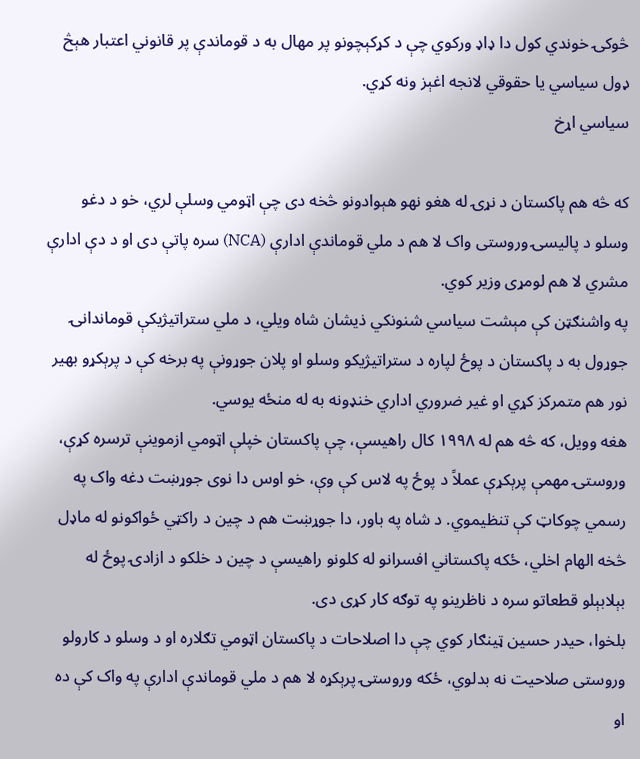څوکۍ خوندي کول دا ډاډ ورکوي چې د کړکېچونو پر مهال به د قوماندې پر قانوني اعتبار هېڅ ډول سیاسي یا حقوقي لانجه اغېز ونه کړي.
سیاسي اړخ

که څه هم پاکستان د نړۍ له هغو نهو هېوادونو څخه دی چې اټومي وسلې لري، خو د دغو وسلو د پالیسۍ وروستی واک لا هم د ملي قوماندې ادارې (NCA) سره پاتې دی او د دې ادارې مشري لا هم لومړی وزیر کوي.
په واشنګټن کې مېشت سیاسي شنونکي ذیشان شاه ویلي، د ملي ستراتیژیکې قوماندانۍ جوړول به د پاکستان د پوځ لپاره د ستراتیژیکو وسلو او پلان جوړونې په برخه کې د پرېکړو بهیر نور هم متمرکز کړي او غیر ضروري اداري خنډونه به له منځه یوسي.
هغه وویل، که څه هم له ۱۹۹۸ کال راهیسې، چې پاکستان خپلې اټومي ازموینې ترسره کړې، وروستۍ مهمې پرېکړې عملاً د پوځ په لاس کې وې، خو اوس دا نوی جوړښت دغه واک په رسمي چوکاټ کې تنظیموي. د شاه په باور، دا جوړښت هم د چین د راکټي ځواکونو له ماډل څخه الهام اخلي، ځکه پاکستاني افسرانو له کلونو راهیسې د چین د خلکو د ازادۍ پوځ له بېلابېلو قطعاتو سره د ناظرینو په توګه کار کړی دی.
بلخوا، حیدر حسین ټینګار کوي چې دا اصلاحات د پاکستان اټومي تګلاره او د وسلو د کارولو وروستی صلاحیت نه بدلوي، ځکه وروستۍ پرېکړه لا هم د ملي قوماندې ادارې په واک کې ده او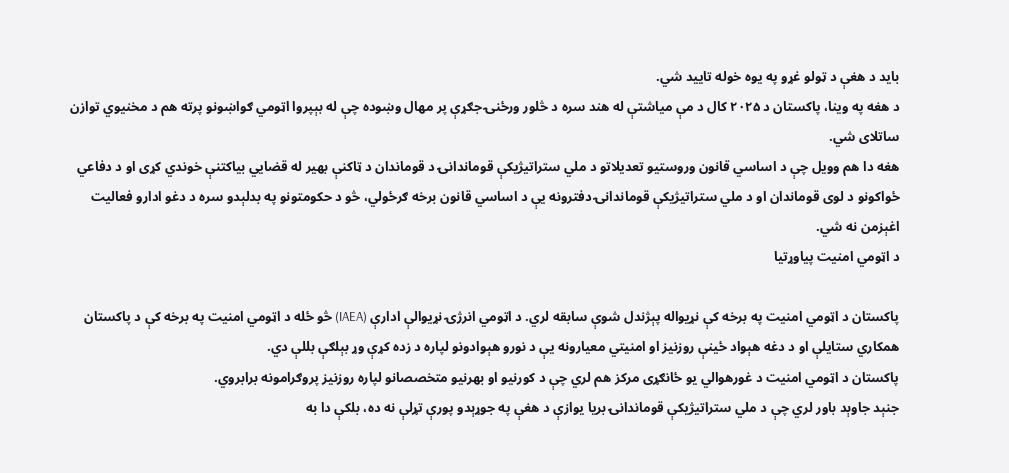باید د هغې د ټولو غړو په یوه خوله تایید شي.
د هغه په وینا، پاکستان د ۲۰۲۵ کال د مې میاشتې له هند سره د څلور ورځنۍ جګړې پر مهال وښوده چې له بېپروا اټومي ګواښونو پرته هم د مخنیوي توازن ساتلای شي.
هغه دا هم وویل چې د اساسي قانون وروستیو تعدیلاتو د ملي ستراتیژیکې قوماندانۍ د قوماندان د ټاکنې بهیر له قضايي بیاکتنې خوندي کړی او د دفاعي ځواکونو د لوی قوماندان او د ملي ستراتیژیکې قوماندانۍ دفترونه یې د اساسي قانون برخه ګرځولي، څو د حکومتونو په بدلېدو سره د دغو ادارو فعالیت اغېزمن نه شي.
د اټومي امنیت پیاوړتیا

پاکستان د اټومي امنیت په برخه کې نړیواله پېژندل شوې سابقه لري. د اټومي انرژۍ نړیوالې ادارې (IAEA) څو ځله د اټومي امنیت په برخه کې د پاکستان همکاري ستایلې او د دغه هېواد ځینې روزنیز او امنیتي معیارونه یې د نورو هېوادونو لپاره د زده کړې وړ بېلګې بللې دي.
پاکستان د اټومي امنیت د غورهوالي یو ځانګړی مرکز هم لري چې د کورنیو او بهرنیو متخصصانو لپاره روزنیز پروګرامونه برابروي.
جنېد جاوېد باور لري چې د ملي ستراتیژیکې قوماندانۍ بریا یوازې د هغې په جوړېدو پورې تړلې نه ده، بلکې دا به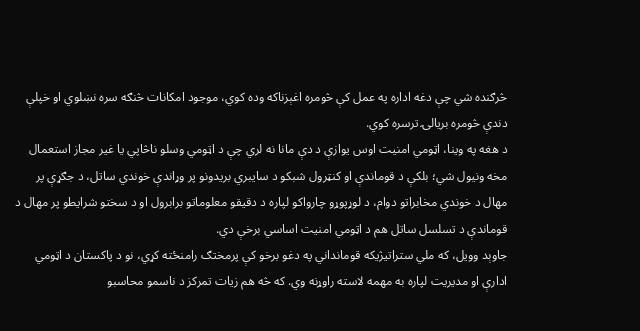څرګنده شي چې دغه اداره په عمل کې څومره اغېزناکه وده کوي، موجود امکانات څنګه سره نښلوي او خپلې دندې څومره بریالۍ ترسره کوي.
د هغه په وینا، اټومي امنیت اوس یوازې د دې مانا نه لري چې د اټومي وسلو ناڅاپي یا غیر مجاز استعمال مخه ونیول شي؛ بلکې د قوماندې او کنټرول شبکو د سایبري بریدونو پر وړاندې خوندي ساتل، د جګړې پر مهال د خوندي مخابراتو دوام، د لوړپوړو چارواکو لپاره د دقیقو معلوماتو برابرول او د سختو شرایطو پر مهال د قوماندې د تسلسل ساتل هم د اټومي امنیت اساسي برخې دي.
جاوېد وویل، که ملي ستراتیژیکه قومانداني په دغو برخو کې پرمختګ رامنځته کړي، نو د پاکستان د اټومي ادارې او مدیریت لپاره به مهمه لاسته راوړنه وي. که څه هم زیات تمرکز د ناسمو محاسبو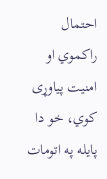احتمال راکموي او امنیت پیاوړی کوي، خو دا پایله په اتومات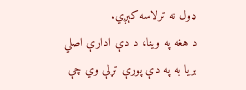ډول نه ترلاسه کېږي.
د هغه په وینا، د دې ادارې اصلي بریا به په دې پورې تړلې وي چې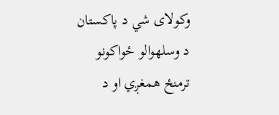وکولای شي د پاکستان د وسلهوالو ځواکونو ترمنځ همغږي او د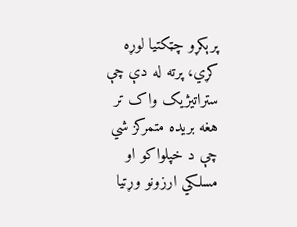پرېکړو چټکتیا لوړه کړي، پرته له دې چې ستراتیژیک واک تر هغه بریده متمرکز شي چې د خپلواکو او مسلکي ارزونو وړتیا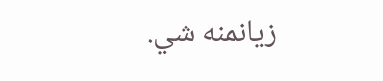زیانمنه شي.